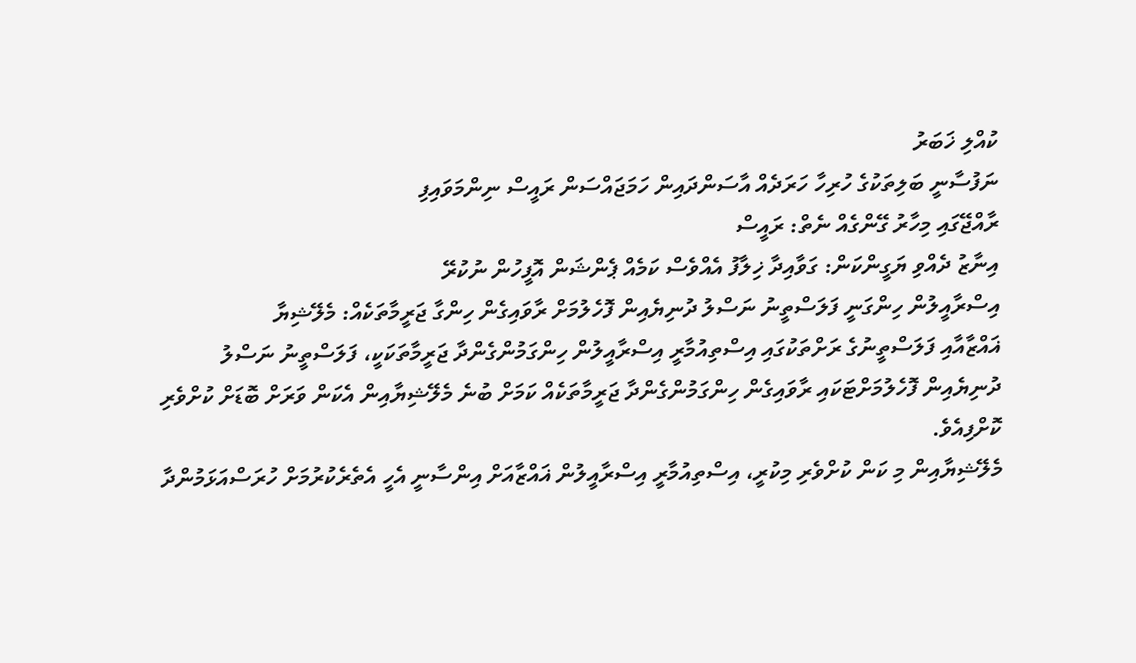ކުއްލި ޚަބަރު
ނަފުސާނީ ބަލިތަކުގެ ހުރިހާ ހަރަދެއް އާސަންދައިން ހަމަޖައްސަން ރައީސް ނިންމަވައިފި
ރާއްޖޭގައި މިހާރު ގޭންގެއް ނެތް: ރައީސް
އިނާޒު ދެއްވި ޔަގީންކަން: ގަވާއިދާ ޚިލާފު އެއްވެސް ކަމެއް ޕެންޝަން އޮފީހުން ނުކުރޭ
އިސްރާއީލުން ހިންގަނީ ފަލަސްތީނު ނަސްލު ދުނިޔެއިން ފޮހެލުމަށް ރާވައިގެން ހިންގާ ޖަރީމާތަކެއް: މެލޭޝިޔާ
ޣައްޒާއާއި ފަލަސްތީނުގެ ރަށްތަކުގައި އިސްތިއުމާރީ އިސްރާއީލުން ހިންގަމުންގެންދާ ޖަރީމާތަކަކީ، ފަލަސްތީނު ނަސްލު ދުނިޔެއިން ފޮހެލުމަށްޓަކައި ރާވައިގެން ހިންގަމުންގެންދާ ޖަރީމާތަކެއް ކަމަށް ބުނެ މެލޭޝިޔާއިން އެކަން ވަރަށް ބޮޑަށް ކުށްވެރި ކޮށްފިއެވެ.
މެލޭޝިޔާއިން މި ކަން ކުށްވެރި މިކުރީ، އިސްތިއުމާރީ އިސްރާއީލުން ޣައްޒާއަށް އިންސާނީ އެހީ އެތެރެކުރުމަށް ހުރަސްއަޅަމުންދާ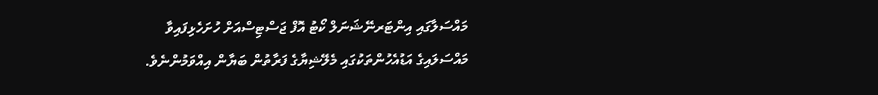މައްސަލާގައި އިންޓަރނޭޝަނަލް ކޯޓު އޮފް ޖަސްޓިސްއަށް ހުށަހެޅިފައިވާ މައްސަލައިގެ އަޑުއެހުންތަކުގައި މެލޭޝިޔާގެ ފަރާތުން ބަޔާން އިއްވަމުންނެވެ.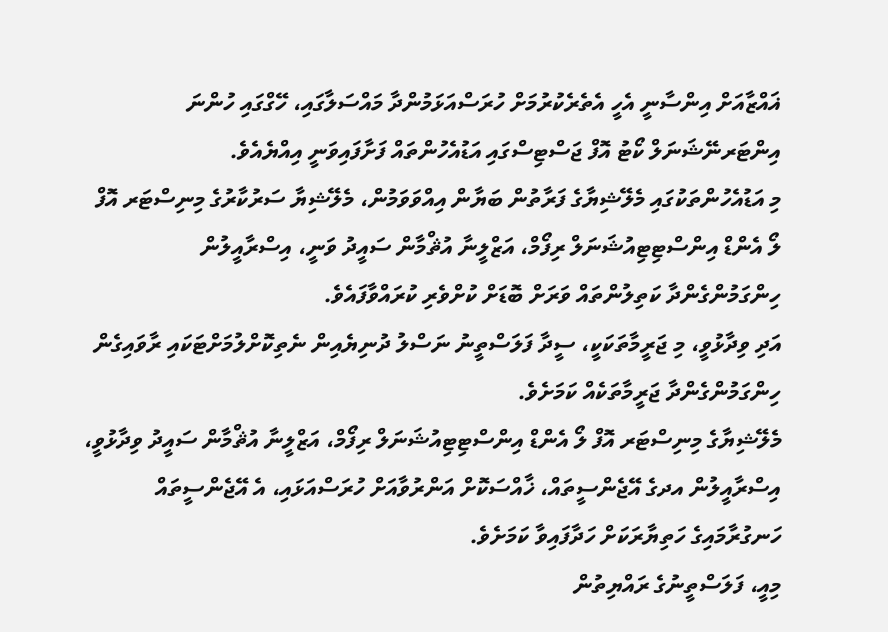ޣައްޒާއަށް އިންސާނީ އެހީ އެތެރެކުރުމަށް ހުރަސްއަޅަމުންދާ މައްސަލާގައި، ހޭގްގައި ހުންނަ އިންޓަރނޭޝަނަލް ކޯޓު އޮފް ޖަސްޓިސްގައި އަޑުއެހުންތައް ފަށާފައިވަނީ އިއްޔެއެވެ.
މި އަޑުއެހުންތަކުގައި މެލޭޝިޔާގެ ފަރާތުން ބަޔާން އިއްވަވަމުން، މެލޭޝިޔާ ސަރުކާރުގެ މިނިސްޓަރ އޮފް ލޯ އެންޑް އިންސްޓިޓިއުޝަނަލް ރިފޯމް، އަޒްލީނާ އުޘްމާން ސައީދު ވަނީ، އިސްރާއީލުން ހިންގަމުންގެންދާ ކަތިލުންތައް ވަރަށް ބޮޑަށް ކުށްވެރި ކުރައްވާފައެވެ.
އަދި ވިދާޅުވީ، މި ޖަރީމާތަކަކީ، ސީދާ ފަލަސްތީނު ނަސްލު ދުނިޔެއިން ނެތިކޮށްލުމަށްޓަކައި ރާވައިގެން ހިންގަމުންގެންދާ ޖަރީމާތަކެއް ކަމަށެވެ.
މެލޭޝިޔާގެ މިނިސްޓަރ އޮފް ލޯ އެންޑް އިންސްޓިޓިއުޝަނަލް ރިފޯމް، އަޒްލީނާ އުޘްމާން ސައީދު ވިދާޅުވީ، އިސްރާއީލުން އދގެ އޭޖެންސީތައް، ޚާއްސަކޮށް އަންރުވާއަށް ހުރަސްއަޅައި، އެ އޭޖެންސީތައް ހަނގުރާމައިގެ ހަތިޔާރަކަށް ހަދާފައިވާ ކަމަށެވެ.
މިއީ، ފަލަސްތީނުގެ ރައްޔިތުން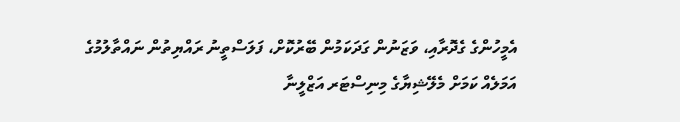އެމީހުންގެ ގެދޮރާއި، ވަޒަނުން ގަދަކަމުން ބޭރުކޮށް، ފަލަސްތީނު ރައްޔިތުން ނައްތާލުމުގެ އަމަލެއް ކަމަށް މެލޭޝިޔާގެ މިނިސްޓަރ އަޒްލީނާ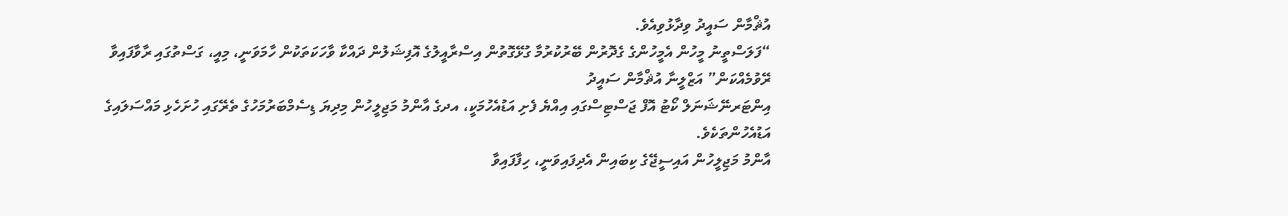އުޘްމާން ސައީދު ވިދާޅުވިއެވެ.
“ފަލަސްތީނު މީހުން އެމީހުންގެ ގެދޮރުން ބޭރުކުރުމާ ގުޅޭގޮތުން އިސްރާއީލުގެ އޮފިޝަލުން ދައްކާ ވާހަކަތަކުން ހާމަވަނީ، މިއީ، ގަސްތުގައި ރާވާފައިވާ ރޭވުމެއްކަން” އަޒްލީނާ އުޘްމާން ސައީދު
އިންޓަރނޭޝަނަލް ކޯޓު އޮފް ޖަސްޓިސްގައި އިއްޔެ ފެށި އަޑުއެހުމަކީ، އދގެ އާންމު މަޖިލީހުން މިދިޔަ ޑިސެމްބަރުމަހުގެ ތެރޭގައި ހުށަހެޅި މައްސަލައިގެ އަޑުއެހުންތަކެވެ.
އާންމު މަޖިލީހުން އައިސީޖޭގެ ކިބައިން އެދިފައިވަނީ، ހިފާފައިވާ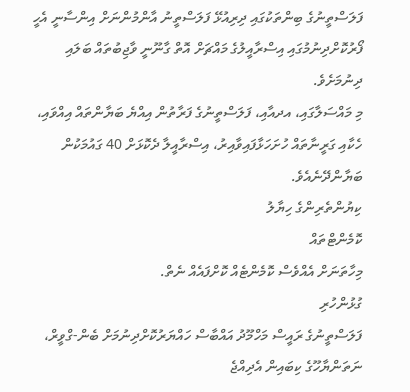ފަލަސްތީނުގެ ބިންތަކުގައި ދިރިއުޅޭ ފަލަސްތީނު އާންމުންނަށް އިންސާނީ އެހީ ފޯރުކޮށްދިނުމުގައި އިސްރާއީލުގެ މައްޗަށް އޮތް ގާނޫނީ ވާޖިބުތައް ބަލައި ދިނުމަށެވެ.
މި މައްސަލާގައި، އދއާއި، ފަލަސްތީނުގެ ފަރާތުން އިއްޔެ ބަޔާންތައް އިއްވައި، ހެކާއި ގަރީނާތައް ހުށަހަޅާފައިވާއިރު، އިސްރާއީލާ ދެކޮޅަށް 40 ގައުމަކުން ބަޔާންދޭނެއެވެ.
ކިޔުންތެރިންގެ ހިޔާލު
ކޮމެންޓްތައް
މިހާތަނަށް އެއްވެސް ކޮމެންޓެއް ކޮށްފައެއް ނެތް.
ގުޅުންހުރި
ފަލަސްތީނުގެ ރައީސް މަހްމޫދު އައްބާސް ހައްޔަރުކޮށްދިނުމަށް ބެން-ގްވީރް، ނަތަންޔާހޫގެ ކިބައިން އެދިއްޖެ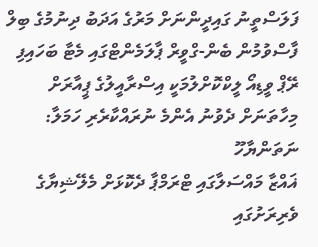ފަލަސްތީނު ގައިދީންނަށް މަރުގެ އަދަބު ދިނުމުގެ ބިލް ފާސްވުމުން ބެން-ގްވީރް ޕާލަމެންޓްގައި މެޓާ ބަހައިފި
ރޭޕް ވީޑިއޯ ލީކްކޮށްލުމަކީ އިސްރާއީލުގެ ޕީއާރަށް މިހާތަނަށް ދެވުނު އެންމެ ނުރައްކާރެރި ހަމަލާ: ނަތަންޔާހޫ
ޣައްޒާ މައްސަލާގައި ޓްރަމްޕާ ދެކޮޅަށް މެލޭޝިޔާގެ ވެރިރަށުގައި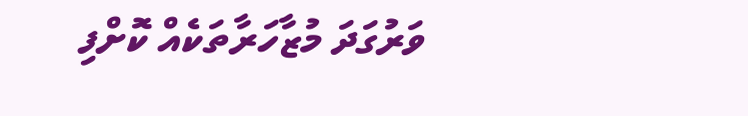ވަރުގަދަ މުޒާހަރާތަކެއް ކޮށްފި